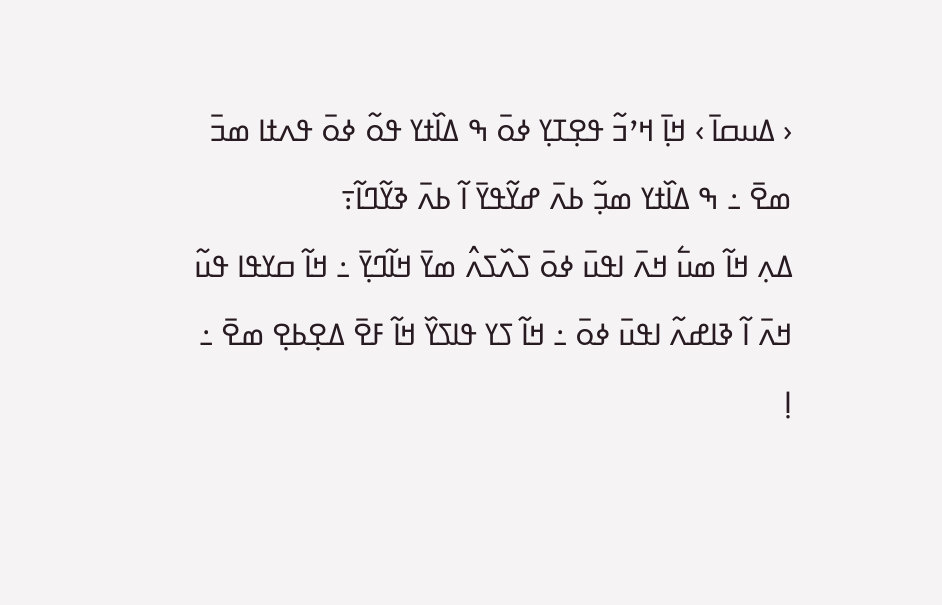‹ ߡߎߛߊ߫ › ߞߊ߲߫ ߞߴߏ߬ ߟߐ߲ߠߌ߲ ߦߋ߫ ߒ ߡߊ߰ߙߌ ߟߋ߬ ߦߋ߫ ߟߍߙߊ ߘߏ߫ ߘߐ߫ ߸ ߒ ߡߊ߰ߙߌ ߘߏ߲߬ ߕߍ߫ ߝߌ߬ߟߌ߫ ߊ߬ ߕߍ߫ ߢߌ߬ߣߊ߬߹
ߡߍ߲ ߞߊ߬ ߘߎ߱ ߞߍ߫ ߊߟߎ߫ ߦߋ߫ ߖߍ߰ߖߍ߮ ߘߌ߫ ߞߊ߬ߣߌ߲߫ ߸ ߞߊ߬ ߛߌߟߊ ߟߎ߬ ߞߍ߫ ߊ߬ ߢߊߝߍ߬ ߊߟߎ߫ ߦߋ߫ ߸ ߞߊ߬ ߖߌ ߟߊߖߌ߰ ߞߊ߬ ߓߐ߫ ߡߐ߲ߕߐ߲ ߘߐ߫ ߸ ߊ߲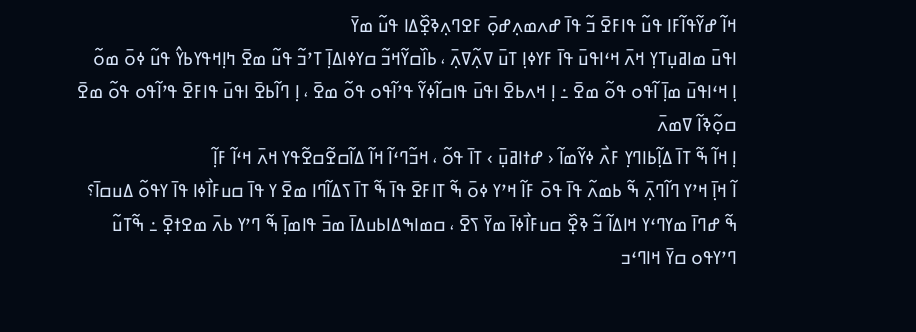ߞߊ߬ ߝߌ߬ߟߊ߬ߓߊ ߟߎ߬ ߟߊߓߐ߫ ߏ߬ ߟߊ߫ ߝߍߘߍ߲ߝߋ߲߫ ߓߐߣߍ߲ߢߐ߲߰ߡߊ ߟߎ߬ ߘߌ߫
ߊߟߎ߫ ߘߊߥߎ߲ߠߌ߲ ߞߍ߫ ߞߵߊߟߎ߫ ߟߊ߫ ߓߌߦߊ߲ ߠߎ߫ ߜߍ߲߬ߜߍ߲߫ ، ߕߊ߰ߛߌ߬ߞߏ߬ ߛߌߦߊߡߊ߲߫ ߠߴߏ߬ ߟߎ߬ ߘߐ߫ ߤߊ߲ߞߟߌߕߌ߮ ߟߎ߬ ߦߋ߫ ߘߋ߬
ߊ߲ ߞߵߊߟߎ߫ ߘߊ߲߫ ߊ߬ߟߋ ߟߋ߬ ߘߐ߫ ߸ ߊ߲ ߞߍߕߐ߫ ߊߟߎ߫ ߟߊߛߊ߬ߦߌ߬ ߟߴߊ߬ߟߋ ߟߋ߬ ߘߐ߫ ، ߊ߲ ߣߊ߬ߕߐ߫ ߊߟߎ߫ ߟߊߓߐ߫ ߟߴߊ߬ߟߋ ߟߋ߬ ߘߐ߫ ߛߋ߲߬ߢߊ߬ ߜߘߍ߫
ߊ߲ ߞߊ߬ ߒ߬ ߠߊ߫ ߡߊ߲߬ߕߊߣߌ߲ ߓߍ߯ ߦߌ߬ߘߊ߬ ‹ ߝߙߊߥߎ߲߫ › ߠߊ߫ ߟߋ߬ ، ߞߏ߬ߣߵߊ߬ ߞߊ߬ ߡߊ߬ߛߐ߬ߛߐ߬ߟߌ ߞߍ߫ ߞߵߊ߬ ߓߊ߲߬
ߊ߬ ߞߊ߲߫ ߞߴߌ ߣߊ߬ߣߍ߲߫ ߒ߬ ߕߘߍ߬ ߟߊ߫ ߟߋ߫ ߓߊ߬ ߞߴߌ ߦߋ߫ ߒ߬ ߠߊߓߐ߫ ߟߊ߫ ߒ߬ ߠߊ߫ ߖߡߊ߬ߣߊ ߘߐ߫ ߌ ߟߊ߫ ߛߎߓߊ߯ߦߊ ߟߊ߫ ߌߟߋ߬ ߡߎߛߊ߫؟
ߒ߬ ߝߣߊ߫ ߘߌߣߵߌ ߞߊߡߊ߬ ߏ߬ ߢߐ߲߰ ߛߎߓߊ߯ߦߊ߫ ߘߌ߫ ߖߐ߫ ، ߛߘߊߒߡߊߕߎߡߊ߫ ߘߏ߫ ߟߊߘߊ߲߫ ߒ߬ ߣߴߌ ߕߍ߫ ߘߐߙߐ߲߫ ߸ ߒ߬ߠߎ߬ ߣߴߌߟߋ ߛߌ߫ ߞߊߣߵߏ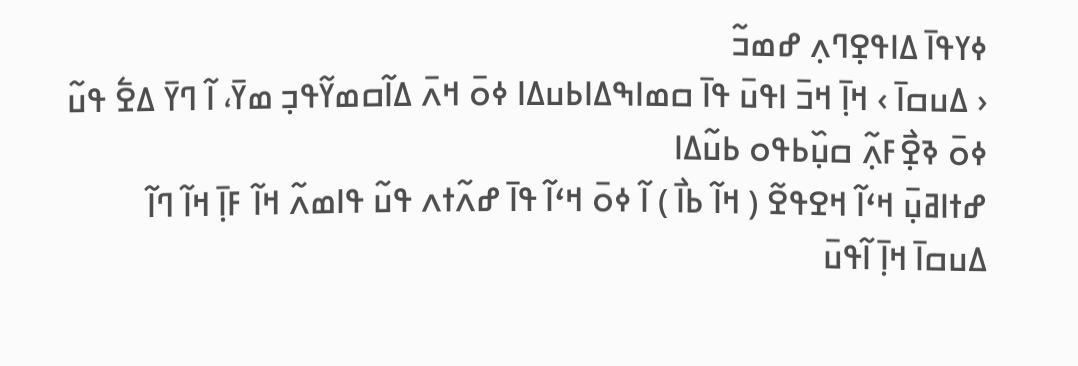ߦߌߟߊ߫ ߡߊߟߐ߲ߣߍ߲ ߝߘߏ߬
‹ ߡߎߛߊ߫ › ߞߊ߲߫ ߞߏ߫ ߊߟߎ߫ ߟߊ߫ ߛߘߊߒߡߊߕߎߡߊ ߦߋ߫ ߞߍ߫ ߡߊ߬ߛߘߌ߬ߟߏ߲ ߘߌ߫، ߊ߬ ߣߌ߫ ߡߐ߱ ߟߎ߬ ߦߋ߫ ߢߐ߲߯ߓߍ߲߬ ߛߎ߲߰ߕߟߋ ߕߎ߬ߡߊ
ߝߙߊߥߎ߲߫ ߞߵߊ߬ ߞߐߟߐ߬ ( ߞߊ߬ ߕߊ߯ ) ߊ߬ ߦߋ߫ ߞߵߊ߬ ߟߊ߫ ߝߍ߬ߙߍ ߟߎ߬ ߟߊߘߍ߬ ߞߊ߬ ߓߊ߲߫ ߞߊ߬ ߣߊ߬
ߡߎߛߊ߫ ߞߊ߲߫ ߊ߬ߟߎ߫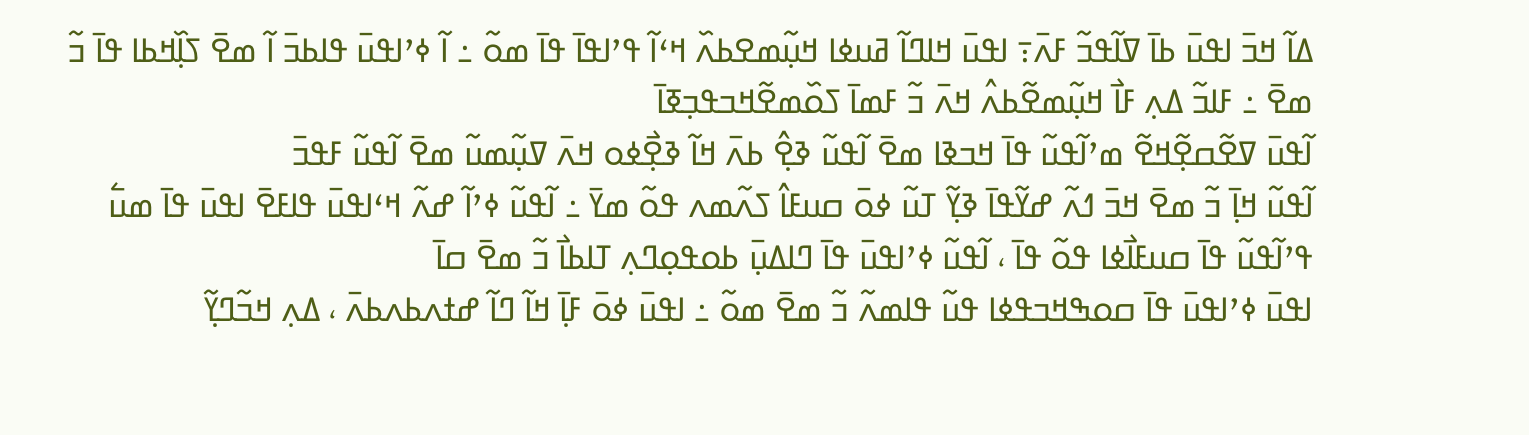ߡߊ߬ ߞߏ߫ ߊߟߎ߫ ߕߊ߫ ߜߊ߬ߟߏ߬ ߓߍ߫߹ ߊߟߎ߫ ߞߊߣߊ߬ ߥߎߦߊ ߞߎ߲߬ߘߐߕߍ߰ ߞߵߊ߬ ߟߴߊߟߊ߫ ߟߊ߫ ߘߋ߬ ߸ ߊ߬ ߦߴߊߟߎ߫ ߟߊߕߏ߫ ߊ߬ ߘߐ߫ ߖߊ߲߰ߞߕߊ ߟߊ߫ ߏ߬ ߘߐ߫ ߸ ߓߊߏ߬ ߡߍ߲ ߓߊ߯ ߞߎ߲߬ߘߐ߬ߕߍ߮ ߞߍ߫ ߏ߬ ߓߘߊ߫ ߖߋ߰ߘߐ߬ߞߏߟߏ߲ߧߊ߫
ߊ߬ߟߎ߫ ߜߐ߬ߛߐ߲߬ߞߐ߬ ߘߴߊ߬ߟߎ߬ ߟߊ߫ ߞߏߢߊ ߘߐ߫ ߊ߬ߟߎ߬ ߢߐ߲߮ ߕߍ߫ ߞߊ߬ ߢߐ߲߯ߦߋ ߞߍ߫ ߜߎ߲߬ߘߎ߬ ߘߐ߫ ߊ߬ߟߎ߬ ߓߟߏ߫
ߊ߬ߟߎ߬ ߞߊ߲߫ ߏ߬ ߘߐ߫ ߞߏ߫ ߗߍ߬ ߝߌ߬ߟߊ߫ ߢߌ߲߬ ߠߎ߬ ߦߋ߫ ߛߎߓߊ߮ ߖߍ߬ߘߍ ߟߋ߬ ߘߌ߫ ߸ ߊ߬ߟߎ߬ ߦߴߊ߬ ߝߍ߬ ߞߵߊߟߎ߫ ߟߊߓߐ߫ ߊߟߎ߫ ߟߊ߫ ߘߎ߱ ߟߴߊ߬ߟߎ߬ ߟߊ߫ ߛߎߓߊ߯ߦߊ ߟߋ߬ ߟߊ߫ ، ߊ߬ߟߎ߬ ߦߴߊߟߎ߫ ߟߊ߫ ߣߊߡߎ߲߫ ߕߋߟߋ߲ߣߍ߲ ߠߊߕߊ߯ ߏ߬ ߘߐ߫ ߛߊ߫
ߊߟߎ߫ ߦߴߊߟߎ߫ ߟߊ߫ ߛߋߒߞߏߟߦߊ ߟߎ߬ ߟߊߘߍ߬ ߏ߬ ߘߐ߫ ߘߋ߬ ߸ ߊߟߎ߫ ߦߋ߫ ߓߊ߲߫ ߞߊ߬ ߣߊ߬ ߝߙߍߕߍߕߍ߫ ، ߡߍ߲ ߞߏ߬ߣߌ߲߬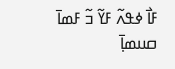ߓߊ߯ ߦߟߍ߬ ߓߌ߬ ߏ߬ ߓߘߊ߫ ߛߎߘߊ߲߫